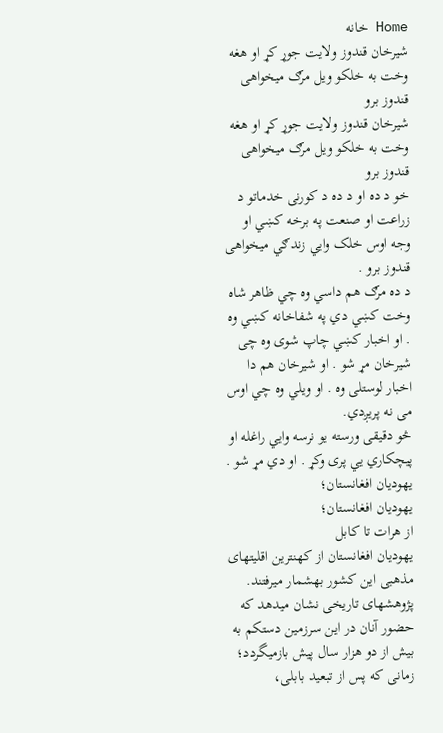Home خانه
شیرخان قندوز ولایت جوړ کړ او هغه وخت به خلکو ویل مرګ میخواهی قندوز برو
شیرخان قندوز ولایت جوړ کړ او هغه وخت به خلکو ویل مرګ میخواهی قندوز برو
خو د ده او د ده د کورنی خدماتو د زراعت او صنعت په برخه کښي او وجه اوس خلک وايي زندګي میخواهی قندوز برو .
د ده مرګ هم داسي وه چي ظاهر شاه وخت کښي دي په شفاخانه کښي وه . او اخبار کښي چاپ شوی وه چی شیرخان مړ شو . او شیرخان هم دا اخبار لوستلی وه . او ویلي وه چي اوس می نه پریږدي.
څو دقیقی ورسته یو نرسه وايي راغله او پیچکاري يي پری وکړ . او دي مړ شو .
یهودیان افغانستان؛
یهودیان افغانستان؛
از هرات تا کابل
یهودیان افغانستان از کهنترین اقلیتهای مذهبی این کشور بهشمار میرفتند. پژوهشهای تاریخی نشان میدهد که حضور آنان در این سرزمین دستکم به بیش از دو هزار سال پیش بازمیگردد؛ زمانی که پس از تبعید بابلی،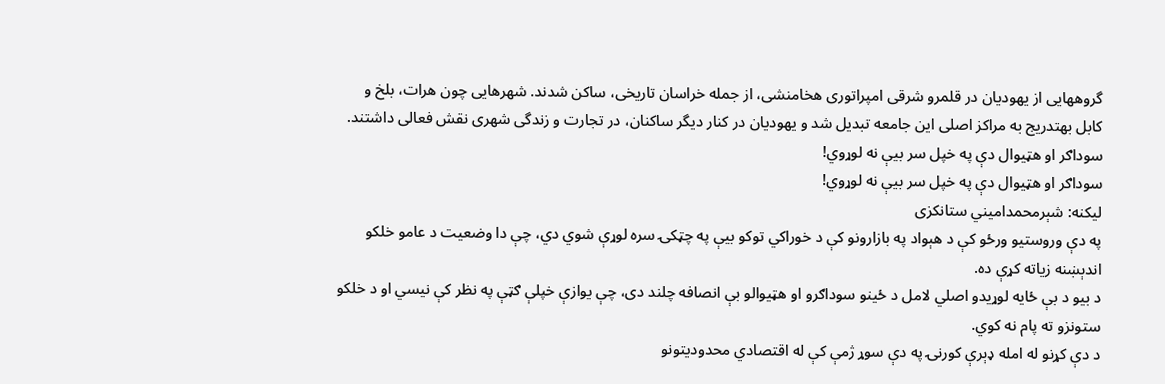گروههایی از یهودیان در قلمرو شرقی امپراتوری هخامنشی، از جمله خراسان تاریخی، ساکن شدند. شهرهایی چون هرات، بلخ و کابل بهتدریج به مراکز اصلی این جامعه تبدیل شد و یهودیان در کنار دیگر ساکنان، در تجارت و زندگی شهری نقش فعالی داشتند.
سوداګر او هټیوال دې په خپل سر بیې نه لوړوي!
سوداګر او هټیوال دې په خپل سر بیې نه لوړوي!
لیکنه: شېرمحمدامیني ستانکزی
په دې وروستیو ورځو کې د هېواد په بازارونو کې د خوراکي توکو بیې په چټکۍ سره لوړې شوي دي، چې دا وضعیت د عامو خلکو اندېښنه زیاته کړې ده.
د بیو د بې ځایه لوړیدو اصلي لامل د ځینو سوداګرو او هټیوالو بې انصافه چلند دی، چې یوازې خپلې ګټې په نظر کې نیسي او د خلکو ستونزو ته پام نه کوي.
د دې کړنو له امله ډېرې کورنۍ په دې سوړ ژمې کې له اقتصادي محدودیتونو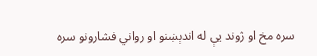سره مخ او ژوند یې له اندېښنو او رواني فشارونو سره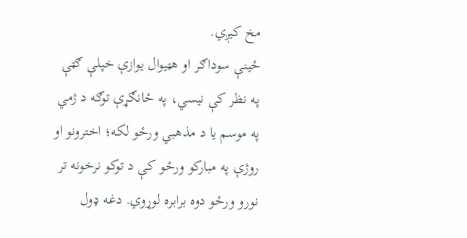مخ کیږي.
ځینې سوداګر او هټیوال یوازې خپلې ګټې په نظر کې نیسي، په ځانګړې توګه د ژمي په موسم یا د مذهبي ورځو لکه؛ اخترونو او روژې په مبارکو ورځو کې د توکو نرخونه تر نورو ورځو دوه برابره لوړوي. دغه ډول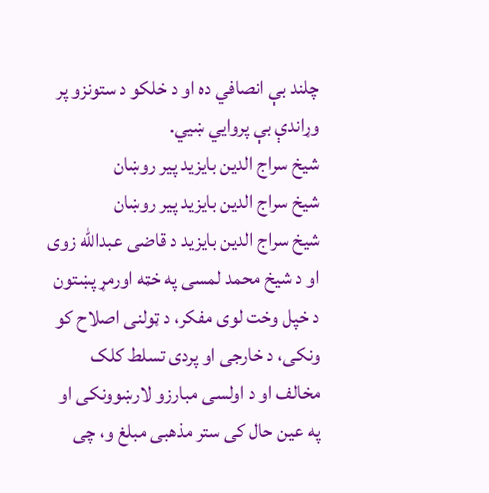چلند بې انصافي ده او د خلکو د ستونزو پر وړاندې بې پروايي ښيي.
شیخ سراج الدین بایزید پیر روښان
شیخ سراج الدین بایزید پیر روښان
شیخ سراج الدین بایزید د قاضی عبدالله زوی او د شیخ محمد لمسی په خټه اورمړ پښتون د خپل وخت لوی مفکر، د ټولنی اصلاح کو ونکی، د خارجی او پردی تسلط کلک مخالف او د اولسی مبارزو لارښوونکی او په عین حال کی ستر مذهبی مبلغ و، چی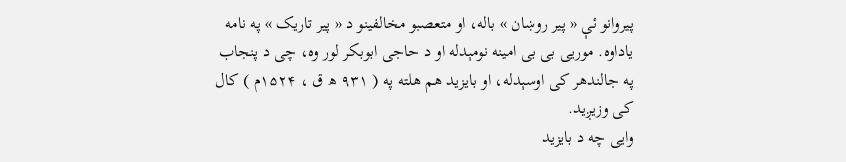پیروانو ئې « پیر روښان » باله، او متعصبو مخالفینو د « پیر تاریک » په نامه یاداوه. موریی بی بی امینه نومېدله او د حاجی ابوبکر لور وه، چی د پنجاب په جالندهر کی اوسېدله، او بایزید هم هلته په ( ۹۳۱ ھ ق ، ۱۵۲۴م ) کال کی وزیږید.
وایی چه د بایزید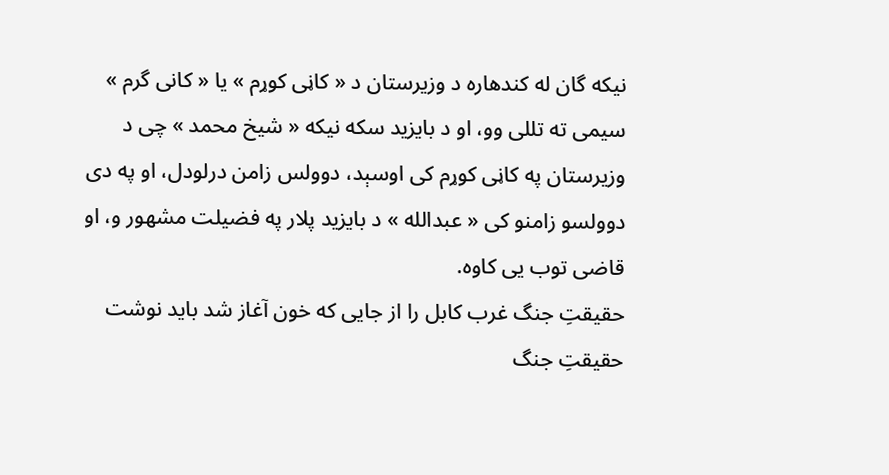نیکه گان له کندهاره د وزیرستان د « کاڼی کوړم » یا « کانی گرم » سیمی ته تللی وو، او د بایزید سکه نیکه « شیخ محمد » چی د وزیرستان په کاڼی کوړم کی اوسېد، دوولس زامن درلودل، او په دی دوولسو زامنو کی « عبدالله » د بایزید پلار په فضیلت مشهور و، او قاضی توب یی کاوه.
حقیقتِ جنگ غرب کابل را از جایی که خون آغاز شد باید نوشت
حقیقتِ جنگ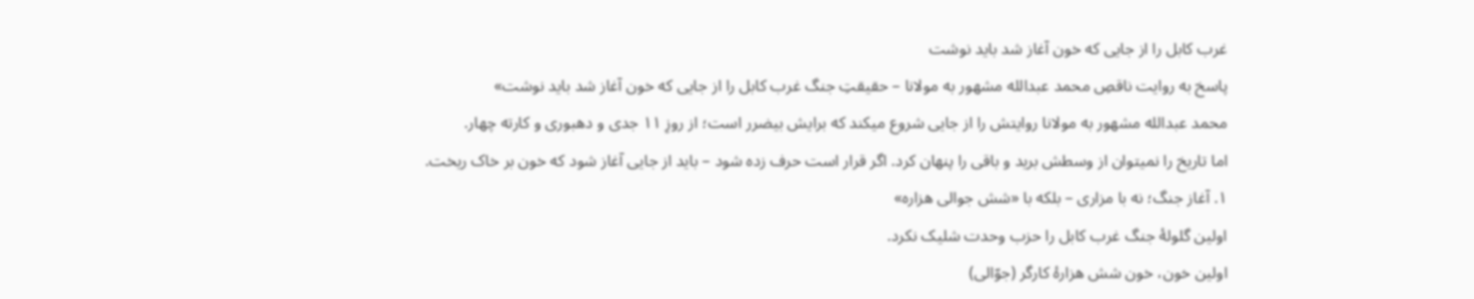غرب کابل را از جایی که خون آغاز شد باید نوشت
پاسخ به روایت ناقصِ محمد عبدالله مشهور به مولانا – حقیقتِ جنگ غرب کابل را از جایی که خون آغاز شد باید نوشت»
محمد عبدالله مشهور به مولانا روایتش را از جایی شروع میکند که برایش بیضرر است؛ از روزِ ۱۱ جدی و دهبوری و کارته چهار.
اما تاریخ را نمیتوان از وسطش برید و باقی را پنهان کرد. اگر قرار است حرف زده شود – باید از جایی آغاز شود که خون بر خاک ریخت.
۱. آغاز جنگ؛ نه با مزاری – بلکه با «شش جوالی هزاره»
اولین گلولهٔ جنگ غرب کابل را حزب وحدت شلیک نکرد.
اولین خون، خون شش هزارهٔ کارگر (جوّالی)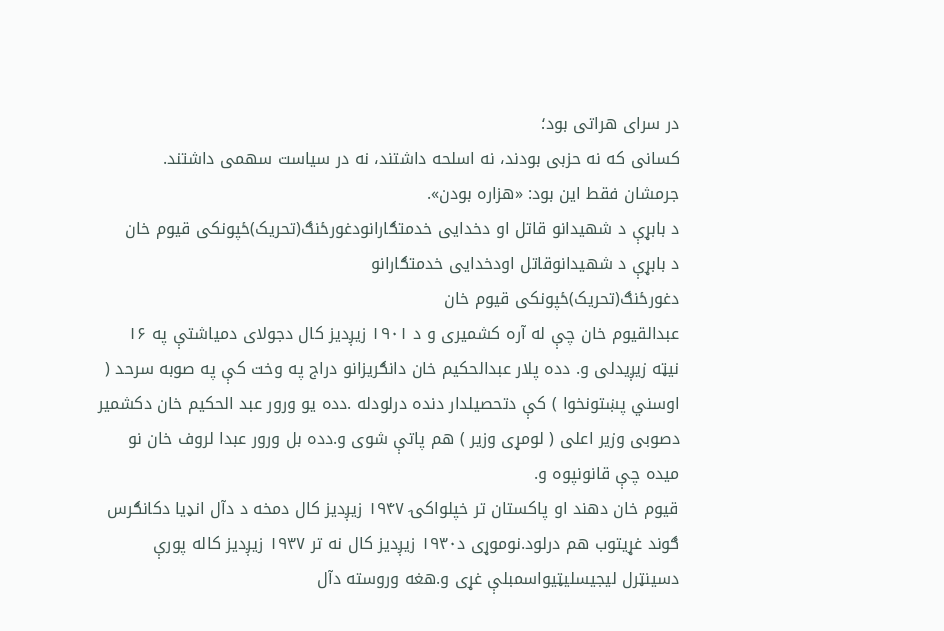در سرای هراتی بود؛
کسانی که نه حزبی بودند، نه اسلحه داشتند، نه در سیاست سهمی داشتند.
جرمشان فقط این بود: «هزاره بودن».
د بابړې د شهیدانو قاتل او دخدایی خدمتګارانودغورځنګ(تحریک)ځپونکی قیوم خان
د بابړې د شهیدانوقاتل اودخدایی خدمتګارانو
دغورځنګ(تحریک)ځپونکی قیوم خان
عبدالقیوم خان چې له آره کشمیری و د ۱۹۰۱ زیږدیز کال دجولای دمیاشتې په ۱۶ نیټه زیږیدلی و. دده پلار عبدالحکیم خان دانګریزانو دراج په وخت کې په صوبه سرحد ( اوسني پښتونخوا ) کې دتحصیلدار دنده درلودله .دده یو ورور عبد الحکیم خان دکشمیر دصوبی وزیر اعلی ( لومړی وزیر ) هم پاتې شوی و.دده بل ورور عبدا لروف خان نو میده چې قانونپوه و.
قیوم خان دهند او پاکستان تر خپلواکۍ ۱۹۴۷ زیږدیز کال دمخه د دآل انډیا دکانګرس ګوند غړیتوب هم درلود.نوموړی د۱۹۳۰ زیږدیز کال نه تر ۱۹۳۷ زیږدیز کاله پورې دسینټرل لیجیسلیټیواسمبلې غړی و.هغه وروسته دآل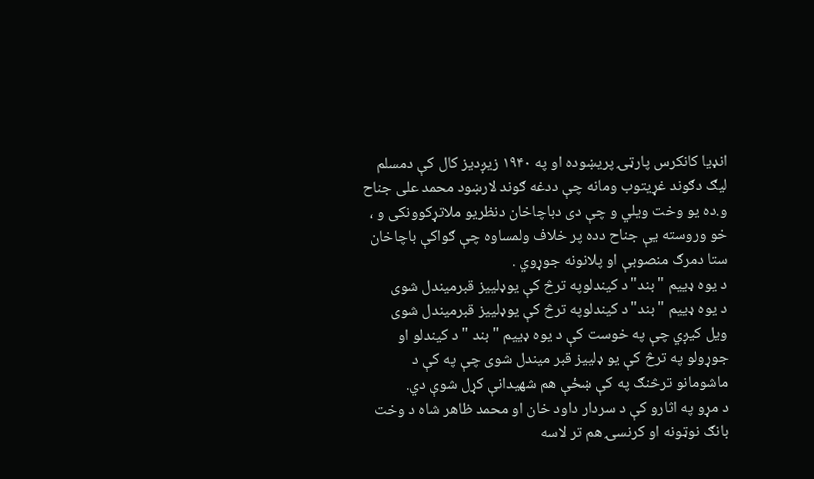انډیا کانکرس پارټۍ پریښوده او په ۱۹۴۰ زیږدیز کال کې دمسلم لیګ دګوند غړیتوب ومانه چې ددغه ګوند لارښود محمد علی جناح و.ده یو وخت ویلي و چې دی دباچاخان دنظریو ملاتړکوونکی و ، خو وروسته یې جناح دده پر خلاف ولمساوه چې ګواکې باچاخان ستا دمرګ منصوبې او پلانونه جوړوي .
د یوه ډییم "بند"د کیندلوپه ترڅ کې یوډلییز قبرمیندل شوی
د یوه ډییم "بند"د کیندلوپه ترڅ کې یوډلییز قبرمیندل شوی
ویل کیږي چې په خوست کې د یوه ډییم " بند " د کیندلو او جوړولو په ترڅ کې یو ډلییز قبر میندل شوی چې په کې د ماشومانو ترڅنګ په کې ښځې هم شهیدانې کړل شوې دي.
د مړو په اثارو کې د سردار داود خان او محمد ظاهر شاه د وخت بانګ نوټونه او کرنسۍ هم تر لاسه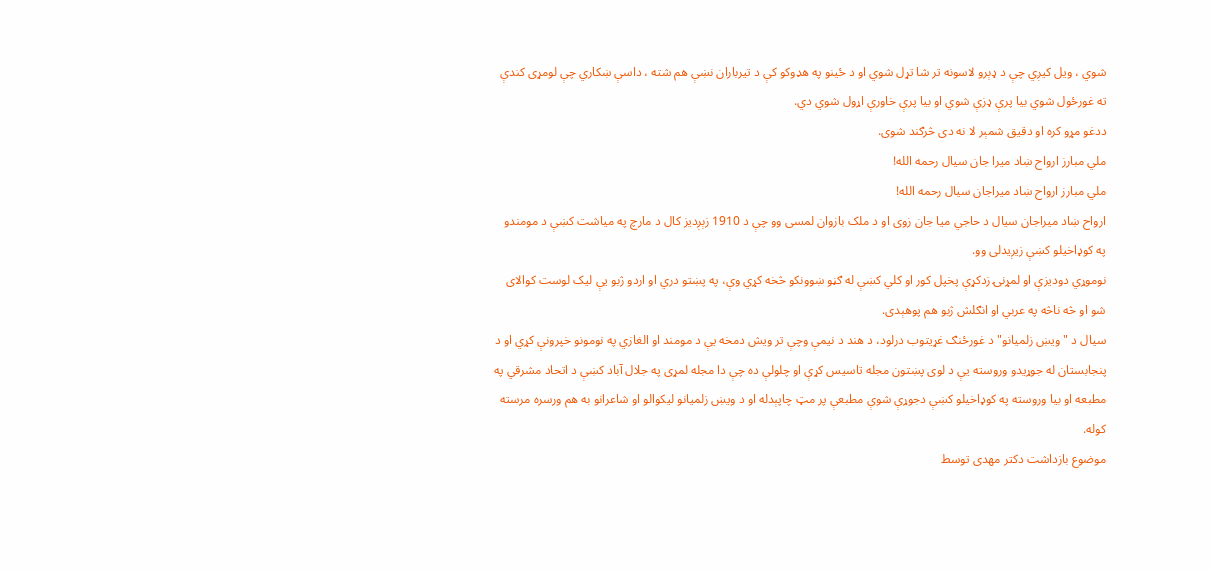شوي ، ویل کیږي چې د ډېرو لاسونه تر شا تړل شوي او د ځینو په هډوکو کې د تیرباران نښې هم شته ، داسې ښکاري چې لومړی کندې ته غورځول شوي بیا پرې ډزې شوي او بیا پرې خاورې اړول شوي دي.
ددغو مړو کره او دقیق شمېر لا نه دی څرګند شوی.
ملي مبارز ارواح ښاد میرا جان سیال رحمه الله!
ملي مبارز ارواح ښاد میراجان سیال رحمه الله!
ارواح ښاد میراجان سیال د حاجي میا جان زوی او د ملک بازوان لمسی وو چې د 1910 زېږدیز کال د مارچ په میاشت کښې د مومندو په كوډاخیلو کښې زیږیدلی وو.
نوموړي دودیزې او لمړنۍ زدکړې پخپل کور او کلي کښې له ګڼو ښوونکو څخه کړي وې، په پښتو دري او اردو ژبو یې لیک لوست کوالای شو او څه ناڅه په عربي او انګلش ژبو هم پوهېدی.
سیال د "ویښ زلمیانو" د غورځنګ غړیتوب درلود، د هند د نیمې وچې تر ویش دمخه یې د مومند او الغازي په نومونو خپرونې کړي او د پنجابستان له جوړیدو وروسته یې د لوی پښتون مجله تاسیس کړې او چلولې ده چې دا مجله لمړی په جلال آباد کښې د اتحاد مشرقي په مطبعه او بیا وروسته په کوډاخیلو کښې دجوړې شوې مطبعې پر مټ چاپېدله او د ویښ زلمیانو لیکوالو او شاعرانو به هم ورسره مرسته کوله.
موضوع بازداشت دكتر مهدى توسط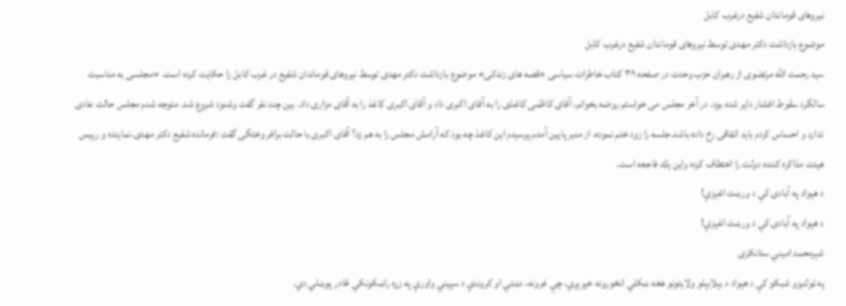نيروهاى قوماندان شفيع درغرب كابل
موضوع بازداشت دكتر مهدى توسط نيروهاى قوماندان شفيع درغرب كابل
سيد رحمت اللّٰه مرتضوى از رهبران حزب وحدت در صفحه ٣٠١ كتاب خاطرات سياسى «قصه هاى زندكى» موضوع بازداشت دكتر مهدى توسط نيروهاى قوماندان شفيع در غرب كابل را حكايت كرده است. «مجلسى به مناسبت سالگرد سقوط افشار داير شده بود. در آخر مجلس مى خواستم روضه بخوانم، آقاى كاظمى كاغذى را به آقاى اكبرى داد و آقاى اكبرى كاغذ را به آقاى مزارى داد. بين چند نفر گفت وشنود شروع شد. متوجه شدم مجلس حالت عادى ندارد و احساس كردم بايد اتفاقى رخ داده باشد.جلسه را زود ختم نموده، از منبر پايين آمدم.پرسيدم اين كاغذ چه بود كه آرامش مجلس را به هم زد؟ آقاى اكبرى با حالت برافر وختگی گفت :فرمانده شفيع دكتر مهدى،نماينده و رييس هيئت مذاكره كننده دولت را اختطاف كرده واين يك فاجعه است.
د هېواد په آبادۍ کې د ورښت اغېزې!
د هېواد په آبادۍ کې د ورښت اغېزې!
شېرمحمد امیني ستانکزی
په ټولنیزو شبکو کې د هېواد د بېلابېلو ولایتونو هغه ښکلي انځورونه خپرېږي، چې غرونه، دښتې او کروندې د سپینې واورې په زړه راښکونکي څادر پوښلي دي.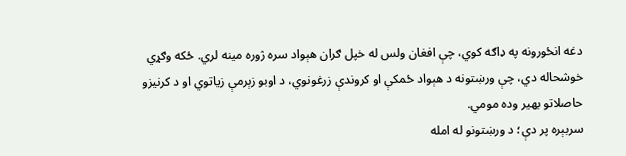دغه انځورونه په ډاګه کوي، چې افغان ولس له خپل ګران هېواد سره ژوره مینه لري. ځکه وګړي خوشحاله دي، چې ورښتونه د هېواد ځمکې او کروندې زرغونوي، د اوبو زېرمې زیاتوي او د کرنیزو حاصلاتو بهیر وده مومي.
سربېره پر دې؛ د ورښتونو له امله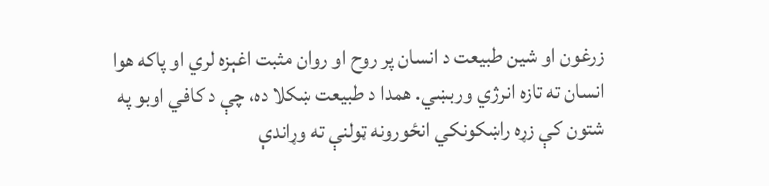زرغون او شین طبیعت د انسان پر روح او روان مثبت اغېزه لري او پاکه هوا انسان ته تازه انرژي وربښي. همدا د طبیعت ښکلا ده، چې د کافي اوبو په شتون کې زړه راښکونکي انځورونه ټولنې ته وړاندې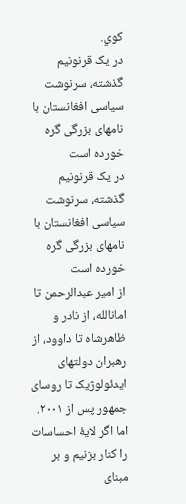کوي.
در یک قرنونیم گذشته، سرنوشت سیاسی افغانستان با نامهای بزرگی گره خورده است
در یک قرنونیم گذشته، سرنوشت سیاسی افغانستان با نامهای بزرگی گره خورده است
از امیر عبدالرحمن تا امانالله، از نادر و ظاهرشاه تا داوود، از رهبران دولتهای ایدئولوژیک تا روسای جمهور پس از ۲۰۰۱. اما اگر لایهٔ احساسات را کنار بزنیم و بر مبنای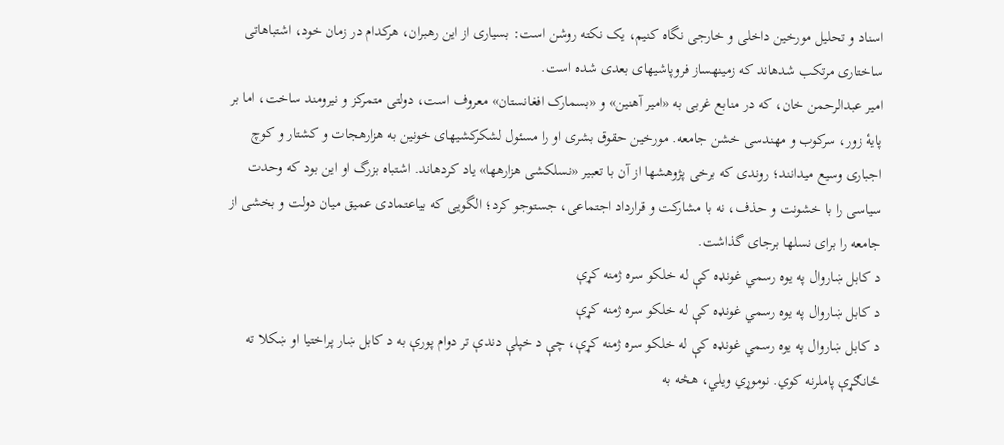اسناد و تحلیل مورخین داخلی و خارجی نگاه کنیم، یک نکته روشن است: بسیاری از این رهبران، هرکدام در زمان خود، اشتباهاتی ساختاری مرتکب شدهاند که زمینهساز فروپاشیهای بعدی شده است.
امیر عبدالرحمن خان، که در منابع غربی به «امیر آهنین» و «بسمارک افغانستان» معروف است، دولتی متمرکز و نیرومند ساخت، اما بر پایهٔ زور، سرکوب و مهندسی خشن جامعه. مورخین حقوق بشری او را مسئول لشکرکشیهای خونین به هزارهجات و کشتار و کوچ اجباری وسیع میدانند؛ روندی که برخی پژوهشها از آن با تعبیر «نسلکشی هزارهها» یاد کردهاند. اشتباه بزرگ او این بود که وحدت سیاسی را با خشونت و حذف، نه با مشارکت و قرارداد اجتماعی، جستوجو کرد؛ الگویی که بیاعتمادی عمیق میان دولت و بخشی از جامعه را برای نسلها برجای گذاشت.
د کابل ښاروال په یوه رسمي غونډه کې له خلکو سره ژمنه کړې
د کابل ښاروال په یوه رسمي غونډه کې له خلکو سره ژمنه کړې
د کابل ښاروال په یوه رسمي غونډه کې له خلکو سره ژمنه کړې، چې د خپلې دندې تر دوام پورې به د کابل ښار پراختیا او ښکلا ته ځانګړې پاملرنه کوي. نوموړي ویلي، هڅه به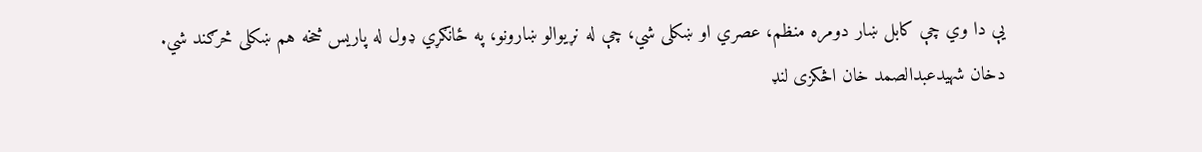یې دا وي چې کابل ښار دومره منظم، عصري او ښکلی شي، چې له نړیوالو ښارونو، په ځانګړي ډول له پاریس څخه هم ښکلی څرګند شي.
دخان شهیدعبدالصمد خان اڅکزی لنډ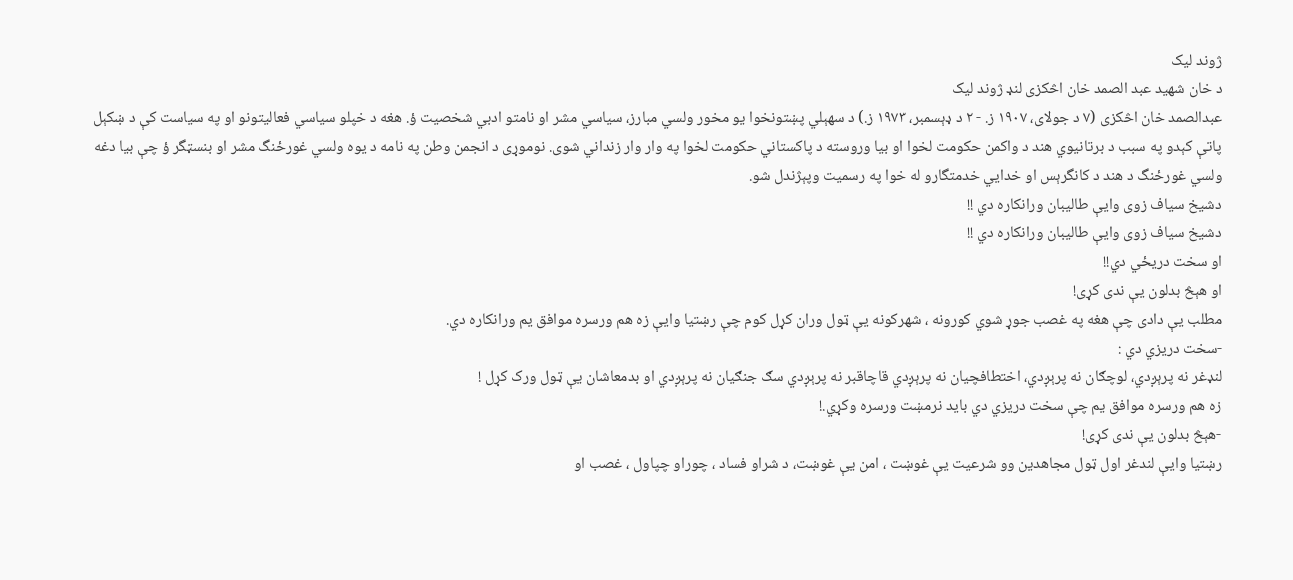ژوند لیک
د خان شهید عبد الصمد خان اڅکزی لنډ ژوند لیک
عبدالصمد خان اڅکزی (۷ د جولای، ۱۹۰۷ ز. - ۲ د ډېسمبر، ۱۹۷۳ ز.) د سهېلي پښتونخوا يو مخور ولسي مبارز، سياسي مشر او نامتو ادبي شخصيت ؤ. هغه د خپلو سياسي فعاليتونو او په سياست کې د ښکېل پاتې کېدو په سبب د برتانيوي هند د واکمن حکومت لخوا او بيا وروسته د پاکستاني حکومت لخوا په وار وار زنداني شوی. نوموړی د انجمن وطن په نامه د يوه ولسي غورځنگ مشر او بنسټگر ؤ چې بيا دغه ولسي غورځنگ د هند د کانگرېس او خدايي خدمتگارو له خوا په رسميت وپېژندل شو.
دشیخ سیاف زوی وایې طالیبان ورانکاره دي !!
دشیخ سیاف زوی وایې طالیبان ورانکاره دي !!
او سخت دریځي دي!!
او هېڅ بدلون یې ندی کړی!
مطلب یې دادی چې هغه په غصب جوړ شوي کورونه ، شهرکونه یې ټول وران کړل کوم چې رښتیا وایې زه هم ورسره موافق یم ورانکاره دي.
-سخت دریزي دي :
لنډغر نه پرېږدي، لوچګان نه پرېږدي، اختطافچیان نه پرېږدي قاچاقبر نه پرېږدي سګ جنګیان نه پرېږدي او بدمعاشان یې ټول ورک کړل !
زه هم ورسره موافق یم چې سخت دریزي دي باید نرمښت ورسره وکړي.!
-هېڅ بدلون یې ندی کړی!
رښتیا وایې لندغر اول ټول مجاهدین وو شرعیت یې غوښت ، امن یې غوښت، د شراو فساد ، چوراو چپاول ، غصب او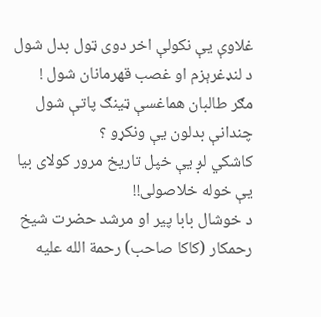غلاوې یې نکولې اخر دوی ټول بدل شول د لنډغرېزم او غصب قهرمانان شول !
مګر طالبان هماغسې ټینګ پاتې شول چندانې بدلون یې ونکړو ؟
کاشکي لږ یې خپل تاریخ مرور کولای بیا یې خوله خلاصولی!!
د خوشال بابا پیر او مرشد حضرت شیخ رحمکار (کاکا صاحب) رحمة الله علیه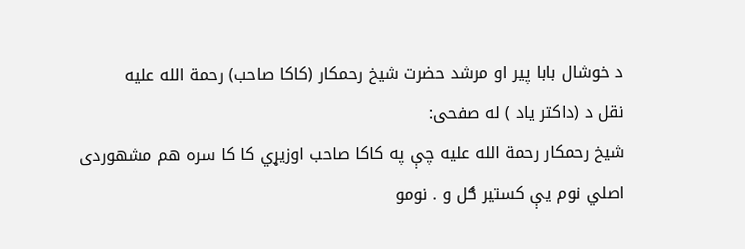د خوشال بابا پیر او مرشد حضرت شیخ رحمکار (کاکا صاحب) رحمة الله علیه
نقل د (داکتر یاد ) له صفحی:
شیخ رحمکار رحمة الله علیه چې په کاکا صاحب اوزیړي کا کا سره هم مشهوردی اصلي نوم یې کستیر ګل و . نومو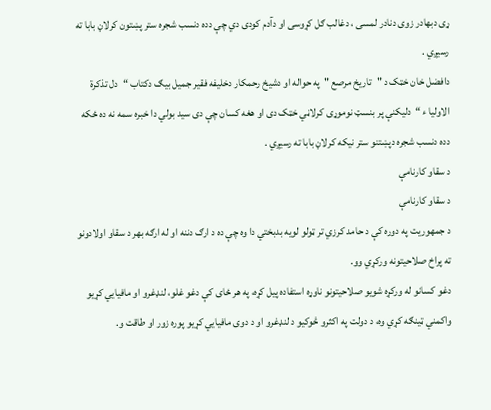ړی دبهادر زوی دنادر لمسی ، دغالب ګل کړوسی او دآدم کودی دي چې دده دنسب شجره ستر پښتون کرلاڼ بابا ته رسیږي .
دافضل خان خټک د "تاریخ مرصع "په حواله او دشیخ رحمکار دخلیفه فقیر جمیل بیګ دکتاب “دل تذکرة الاولیا ء “دلیکنې پر بنسټ نوموړی کرلاڼي خټک دی او هغه کسان چې دی سید بولي دا خبره سمه نه ده ځکه دده دنسب شجره دپښتنو ستر نیکه کرلاڼ بابا ته رسیږي .
د سقاو کارنامې
د سقاو کارنامې
د جمهوريت په دوره کې د حامد کرزي تر ټولو لويه بدبختي دا وه چې ده د ارګ دننه او له ارګه بهر د سقاو اولادونو ته پراخ صلاحيتونه ورکړي وو.
دغو کسانو له ورکړه شويو صلاحيتونو ناوړه استفاده پيل کړه، په هر ځای کې دغو غلو، لنډغرو او مافيايي کړيو واکمني ټينګه کړي وه، د دولت په اکثرو څوکيو د لنډغرو او د دوی مافيايي کړيو پوره زور او طاقت و.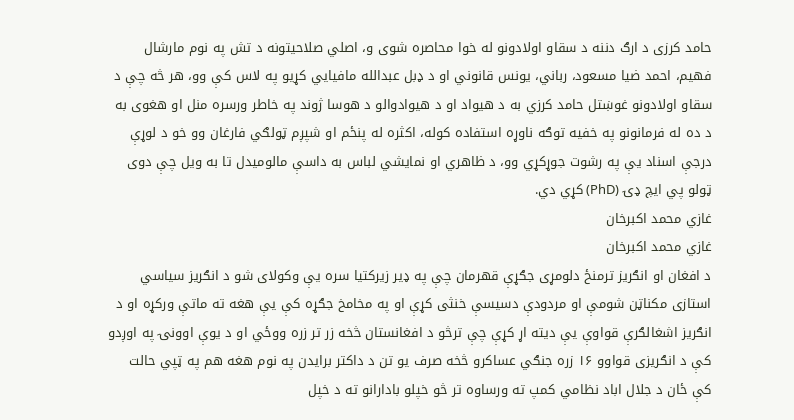حامد کرزی د ارګ دننه د سقاو اولادونو له خوا محاصره شوی و، اصلي صلاحيتونه د تش په نوم مارشال فهيم، احمد ضيا مسعود، رباني، يونس قانوني او د ډبل عبدالله مافيايي کړيو په لاس کې وو، هر څه چې د سقاو اولادونو غوښتل حامد کرزي به د هيواد او د هيوادوالو د هوسا ژوند په خاطر ورسره منل او هغوی به د ده له فرمانونو په خفيه توګه ناوړه استفاده کوله، اکثره له پنځم او شپږم ټولګي فارغان وو خو د لوړې درجې اسناد يې په رشوت جوړکړي وو، د ظاهري او نمايشي لباس به داسې مالوميدل تا به ويل چې دوی ټولو پي ایچ ډۍ (PhD) کړي دي.
غازي محمد اکبرخان
غازي محمد اکبرخان
د افغان او انګریز ترمنځ دلومړی جګړې قهرمان چې په ډیر زيرکتيا سره یې وکولای شو د انګریز سیاسي استازی مکناټن شومې او مردودې دسیسې خنثی کړې او په مخامخ جګړه کې يې هغه ته ماتې ورکړه او د انګریز اشغالګرې قواوې يې دیته اړ کړې چې ترڅو د افغانستان څخه زر تر زره ووځي او د یوې اوونۍ په اوږدو کې د انګریزی قواوو ۱۶ زره جنګي عساکرو څخه صرف یو تن د داکتر برایدن په نوم هغه هم په ټپي حالت کې ځان د جلال اباد نظامي کمپ ته ورساوه تر څو خپلو بادارانو ته د خپل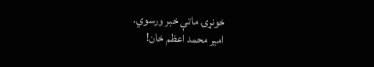خونړۍ ماتې خبر ورسوي.
امیر محمد اعظم خان!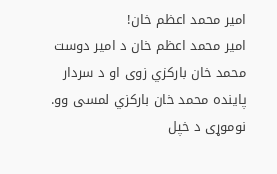امیر محمد اعظم خان!
امیر محمد اعظم خان د امیر دوست محمد خان بارکزي زوى او د سردار پاینده محمد خان بارکزي لمسی وو.
نوموړی د خپل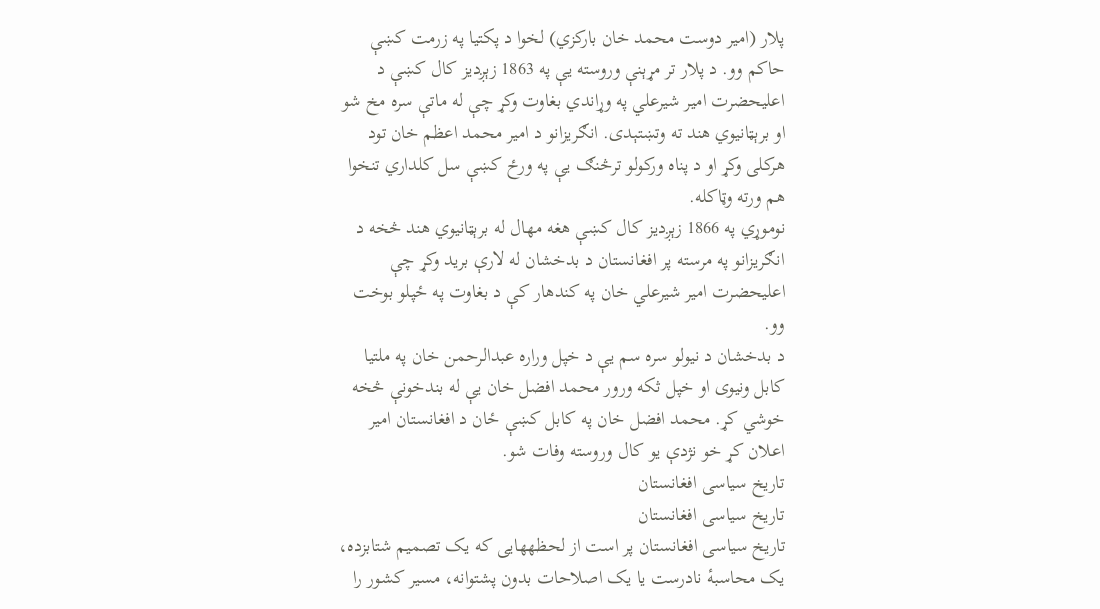پلار (امیر دوست محمد خان بارکزي) لخوا د پکتیا په زرمت کښې حاکم وو. د پلار تر مړېنې وروسته یې په 1863 زېږدیز کال کښې د اعلیحضرت امیر شیرعلي په وړاندي بغاوت وکړ چې له ماتې سره مخ شو او برېټانیوي هند ته وتښتېدی. انګریزانو د امیر محمد اعظم خان تود هرکلی وکړ او د پناه ورکولو ترڅنګ یې په ورځ کښې سل کلداري تنخوا هم ورته وټاکله.
نوموړي په 1866 زېږدیز کال کښې هغه مهال له برېټانیوي هند څخه د انګریزانو په مرسته پر افغانستان د بدخشان له لارې برید وکړ چې اعلیحضرت امیر شیرعلي خان په کندهار کې د بغاوت په ځپلو بوخت وو.
د بدخشان د نیولو سره سم یې د خپل وراره عبدالرحمن خان په ملتیا کابل ونیوی او خپل ثکه ورور محمد افضل خان یې له بندخونې څخه خوشي کړ. محمد افضل خان په کابل کښې ځان د افغانستان امیر اعلان کړ خو نژدې یو کال وروسته وفات شو.
تاریخ سیاسی افغانستان
تاریخ سیاسی افغانستان
تاریخ سیاسی افغانستان پر است از لحظههایی که یک تصمیم شتابزده، یک محاسبهٔ نادرست یا یک اصلاحات بدون پشتوانه، مسیر کشور را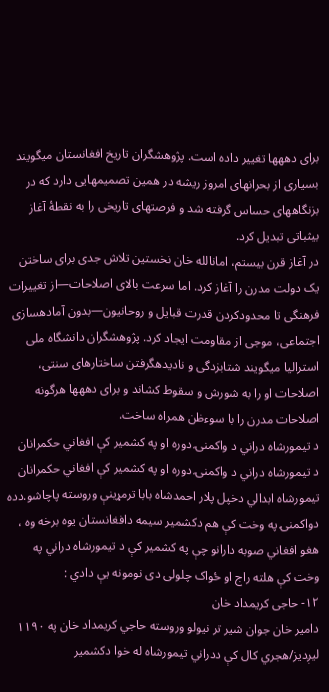برای دههها تغییر داده است. پژوهشگران تاریخ افغانستان میگویند بسیاری از بحرانهای امروز ریشه در همین تصمیمهایی دارد که در بزنگاههای حساس گرفته شد و فرصتهای تاریخی را به نقطهٔ آغاز بیثباتی تبدیل کرد.
در آغاز قرن بیستم، امانالله خان نخستین تلاش جدی برای ساختن یک دولت مدرن را آغاز کرد. اما سرعت بالای اصلاحات—از تغییرات فرهنگی تا محدودکردن قدرت قبایل و روحانیون—بدون آمادهسازی اجتماعی، موجی از مقاومت ایجاد کرد. پژوهشگران دانشگاه ملی استرالیا میگویند شتابزدگی و نادیدهگرفتن ساختارهای سنتی، اصلاحات او را به شورش و سقوط کشاند و برای دههها هرگونه اصلاحات مدرن را با سوءظن همراه ساخت.
د تیمورشاه دراني د واکمنۍ دوره او په کشمیر کې افغاني حکمرانان
د تیمورشاه دراني د واکمنۍ دوره او په کشمیر کې افغاني حکمرانان
تیمورشاه ابدالي دخپل پلار احمدشاه بابا ترمړینې وروسته پاچاشو.دده دواکمنۍ په وخت کې هم دکشمیر سیمه دافغانستان یوه برخه وه ، هغو افغاني صوبه دارانو چې په کشمیر کې د تیمورشاه دراني په وخت کې هلته راج او ځواک چلولی دی نومونه یې دادي :
۱۲- حاجی کریمداد خان
دامیر خان جوان شیر تر نیولو وروسته حاجي کریمداد خان په ۱۱۹۰ لیږدیز/هجري کال کې ددراني تیمورشاه له خوا دکشمیر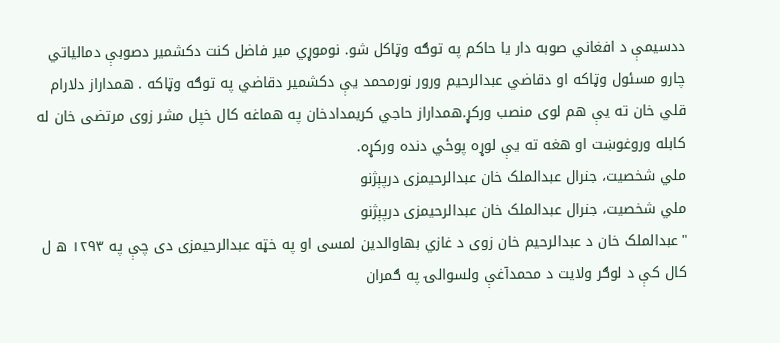ددسیمې د افغاني صوبه دار یا حاکم په توګه وټاکل شو. نوموړي میر فاضل کنت دکشمیر دصوبې دمالیاتي چارو مسئول وټاکه او دقاضي عبدالرحیم ورور نورمحمد یې دکشمیر دقاضي په توګه وټاکه . همداراز دلارام قلي خان ته یې هم لوی منصب ورکړ.همداراز حاجي کریمدادخان په هماغه کال خپل مشر زوی مرتضی خان له کابله وروغوښت او هغه ته یې لوړه پوځي دنده ورکړه.
ملي شخصیت، جنرال عبدالملک خان عبدالرحیمزی درپېژنو
ملي شخصیت، جنرال عبدالملک خان عبدالرحیمزی درپېژنو
"عبدالملک خان د عبدالرحیم خان زوی د غازي بهاوالدین لمسی او په خټه عبدالرحیمزی دی چې په ۱۲۹۳ ھ ل کال کې د لوګر ولایت د محمدآغې ولسوالۍ په ګمران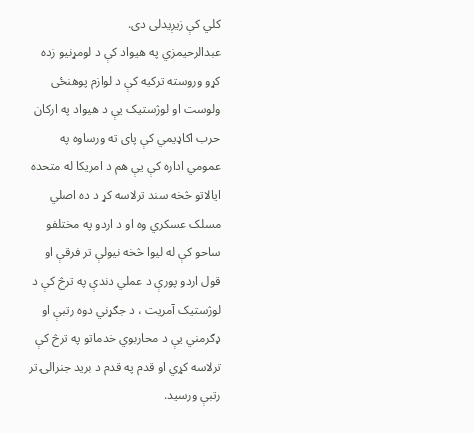کلي کې زیږیدلی دی.
عبدالرحیمزي په هیواد کې د لومړنیو زده کړو وروسته ترکیه کې د لوازم پوهنځی ولوست او لوژستیک یې د هیواد په ارکان حرب اکاډیمي کې پای ته ورساوه په عمومي اداره کې یې هم د امریکا له متحده ایالاتو څخه سند ترلاسه کړ د ده اصلي مسلک عسکري وه او د اردو په مختلفو ساحو کې له لیوا څخه نیولې تر فرقې او قول اردو پورې د عملي دندې په ترڅ کې د لوژستیک آمریت ، د جګړني دوه رتبې او ډګرمني یې د محاربوي خدماتو په ترڅ کې ترلاسه کړي او قدم په قدم د برید جنرالۍ تر رتبې ورسید.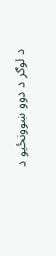د لوګر د دوو ښوونځیو د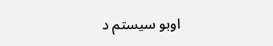اوبو سیستم د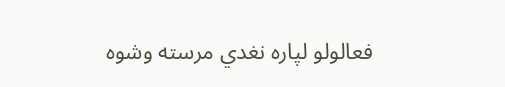فعالولو لپاره نغدي مرسته وشوه